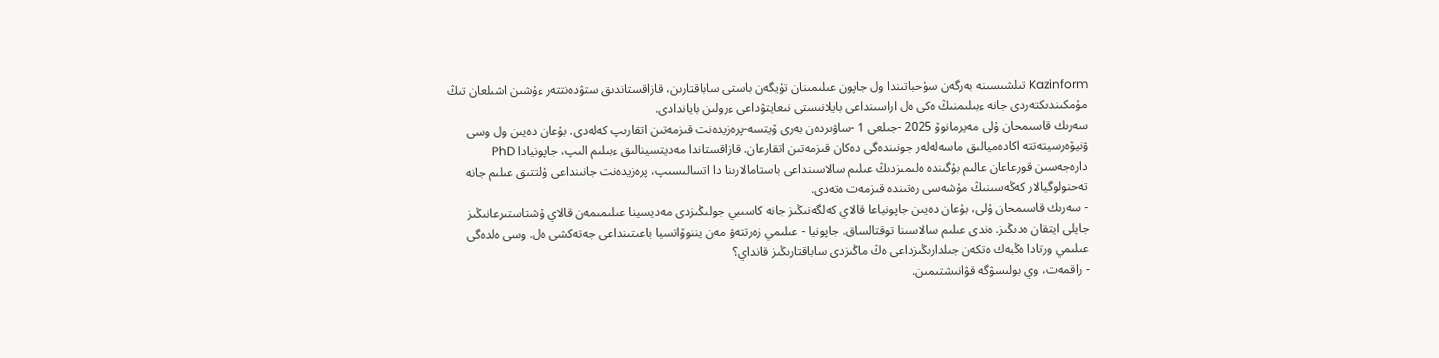Kazinform تىلشىسىنە بەرگەن سۇحباتىندا ول جاپون عىلىمىنان تۇيگەن باستى ساباقتارىن، قازاقستاندىق ستۋدەنتتەر ءۇشىن اشىلعان تىڭ مۇمكىندىكتەردى جانە ءبىلىمنىڭ ەكى ەل اراسىنداعى بايلانىستى نىعايتۋداعى ءرولىن باياندادى.
سەرىك قاسىمحان ۇلى مەيرمانوۆ 2025 -جىلعى 1 -ساۋىردەن بەرى ۆيتسە-پرەزيدەنت قىزمەتىن اتقارىپ كەلەدى. بۇعان دەيىن ول وسى ۋنيۆەرسيتەتتە اكادەميالىق ماسەلەلەر جونىندەگى دەكان قىزمەتىن اتقارعان. قازاقستاندا مەديتسينالىق ءبىلىم الىپ، جاپونيادا PhD دارەجەسىن قورعاعان عالىم بۇگىندە ەلىمىزدىڭ عىلىم سالاسىنداعى باستامالارىنا دا اتسالىسىپ، پرەزيدەنت جانىنداعى ۇلتتىق عىلىم جانە تەحنولوگيالار كەڭەسىنىڭ مۇشەسى رەتىندە قىزمەت ەتەدى.
- سەرىك قاسىمحان ۇلى، بۇعان دەيىن جاپونياعا قالاي كەلگەنىڭىز جانە كاسىبي جولىڭىزدى مەديسينا عىلىمىمەن قالاي ۇشتاستىرعانىڭىز جايلى ايتقان ەدىڭىز. ەندى عىلىم سالاسىنا توقتالساق. جاپونيا - عىلىمي زەرتتەۋ مەن يننوۆاتسيا باعىتىنداعى جەتەكشى ەل. وسى ەلدەگى عىلىمي ورتادا ەڭبەك ەتكەن جىلدارىڭىزداعى ەڭ ماڭىزدى ساباقتارىڭىز قانداي؟
- راقمەت، وي بولىسۋگە قۋانىشتىمىن.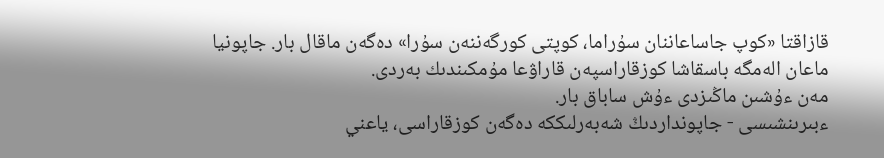قازاقتا «كوپ جاساعاننان سۇراما، كوپتى كورگەننەن سۇرا» دەگەن ماقال بار. جاپونيا ماعان الەمگە باسقاشا كوزقاراسپەن قاراۋعا مۇمكىندىك بەردى.
مەن ءۇشىن ماڭىزدى ءۇش ساباق بار.
ءبىرىنشىسى - جاپونداردىڭ شەبەرلىككە دەگەن كوزقاراسى، ياعني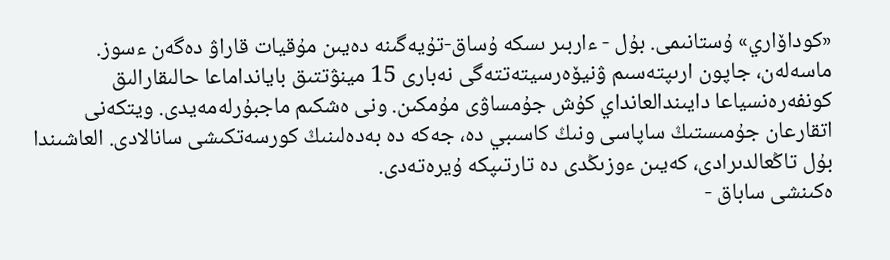«كوداۆاري» ۇستانىمى. بۇل - ءاربىر ىسكە ۇساق-تۇيەگىنە دەيىن مۇقيات قاراۋ دەگەن ءسوز. ماسەلەن، جاپون ارىپتەسىم ۋنيۆەرسيتەتتەگى نەبارى 15 مينۋتتىق بايانداماعا حالىقارالىق كونفەرەنسياعا دايىندالعانداي كۇش جۇمساۋى مۇمكىن. ونى ەشكىم ماجبۇرلەمەيدى. ويتكەنى اتقارعان جۇمىستىڭ ساپاسى ونىڭ كاسىبي دە، جەكە دە بەدەلىنىڭ كورسەتكىشى سانالادى. العاشىندا بۇل تاڭعالدىرادى، كەيىن ءوزىڭدى دە تارتىپكە ۇيرەتەدى.
ەكىنشى ساباق -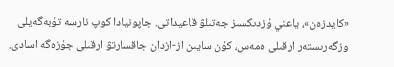«كايدزەن»، ياعني ۇزدىكسىز جەتىلۋ قاعيداتى. جاپونيادا كوپ نارسە تۇبەگەيلى وزگەرىستەر ارقىلى ەمەس، كۇن سايىن از-ازدان جاقسارتۋ ارقىلى جۇزەگە اسادى.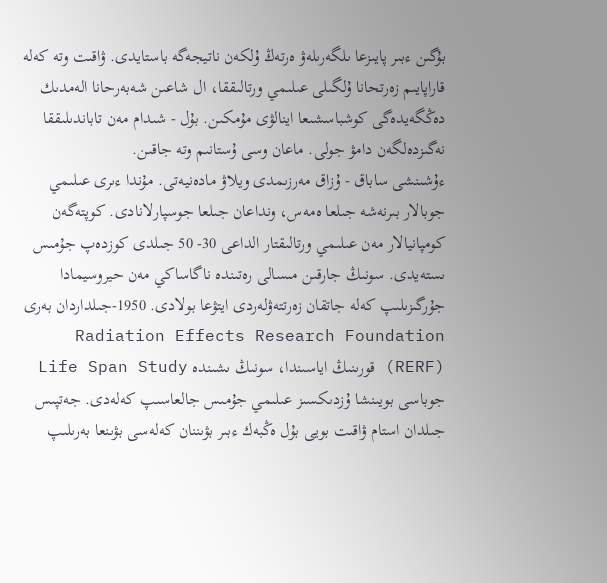بۇگىن ءبىر پايىزعا ىلگەرىلەۋ ەرتەڭ ۇلكەن ناتيجەگە باستايدى. ۋاقىت وتە كەلە قاراپايىم زەرتحانا ۇلگىلى عىلىمي ورتالىققا، ال شاعىن شەبەرحانا الەمدىك دەڭگەيدەگى كوشباسشىعا اينالۋى مۇمكىن. بۇل - شىدام مەن تاباندىلىققا نەگىزدەلگەن دامۋ جولى. ماعان وسى ۇستانىم وتە جاقىن.
ءۇشىنشى ساباق - ۇزاق مەرزىمدى ويلاۋ مادەنيەتى. مۇندا ءىرى عىلىمي جوبالار بىرنەشە جىلعا ەمەس، ونداعان جىلعا جوسپارلانادى. كوپتەگەن كومپانيالار مەن عىلىمي ورتالىقتار الداعى 30- 50 جىلدى كوزدەپ جۇمىس ىستەيدى. سونىڭ جارقىن مىسالى رەتىندە ناگاساكي مەن حيروسيمادا جۇرگىزىلىپ كەلە جاتقان زەرتتەۋلەردى ايتۋعا بولادى. 1950-جىلداردان بەرى Radiation Effects Research Foundation (RERF) قورىنىڭ اياسىندا، سونىڭ ىشىندە Life Span Study جوباسى بويىنشا ۇزدىكسىز عىلىمي جۇمىس جالعاسىپ كەلەدى. جەتپىس جىلدان استام ۋاقىت بويى بۇل ەڭبەك ءبىر بۋىننان كەلەسى بۋىنعا بەرىلىپ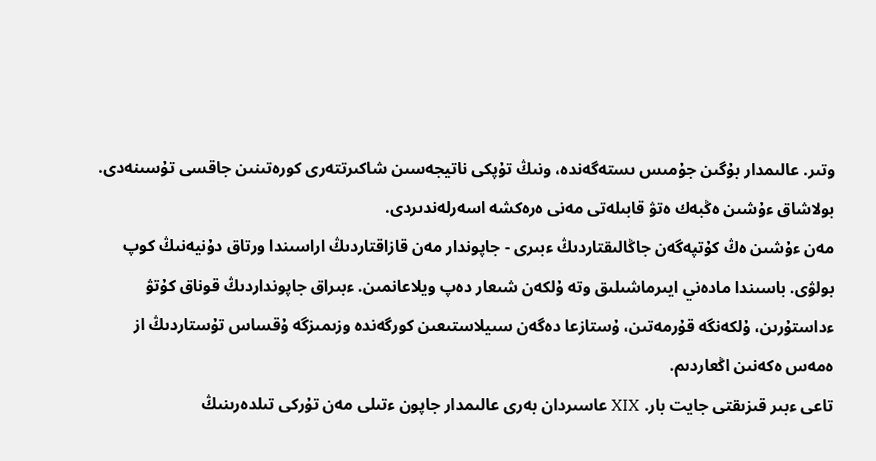وتىر. عالىمدار بۇگىن جۇمىس ىستەگەندە، ونىڭ تۇپكى ناتيجەسىن شاكىرتتەرى كورەتىنىن جاقسى تۇسىنەدى. بولاشاق ءۇشىن ەڭبەك ەتۋ قابىلەتى مەنى ەرەكشە اسەرلەندىردى.
مەن ءۇشىن ەڭ كۇتپەگەن جاڭالىقتاردىڭ ءبىرى - جاپوندار مەن قازاقتاردىڭ اراسىندا ورتاق دۇنيەنىڭ كوپ بولۋى. باسىندا مادەني ايىرماشىلىق وتە ۇلكەن شىعار دەپ ويلاعانمىن. ءبىراق جاپونداردىڭ قوناق كۇتۋ ءداستۇرىن، ۇلكەنگە قۇرمەتىن، ۇستازعا دەگەن سىيلاستىعىن كورگەندە وزىمىزگە ۇقساس تۇستاردىڭ از ەمەس ەكەنىن اڭعاردىم.
تاعى ءبىر قىزىقتى جايت بار. XIX عاسىردان بەرى عالىمدار جاپون ءتىلى مەن تۇركى تىلدەرىنىڭ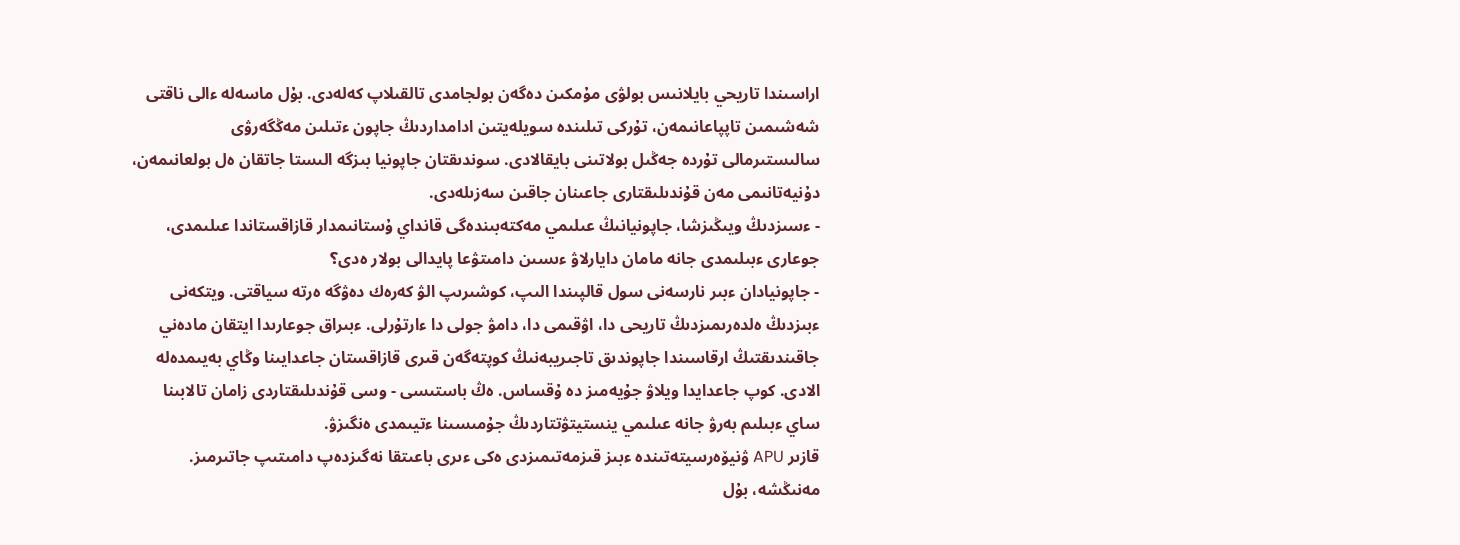اراسىندا تاريحي بايلانىس بولۋى مۇمكىن دەگەن بولجامدى تالقىلاپ كەلەدى. بۇل ماسەلە ءالى ناقتى شەشىمىن تاپپاعانىمەن، تۇركى تىلىندە سويلەيتىن ادامداردىڭ جاپون ءتىلىن مەڭگەرۋى سالىستىرمالى تۇردە جەڭىل بولاتىنى بايقالادى. سوندىقتان جاپونيا بىزگە الىستا جاتقان ەل بولعانىمەن، دۇنيەتانىمى مەن قۇندىلىقتارى جاعىنان جاقىن سەزىلەدى.
- ءسىزدىڭ ويىڭىزشا، جاپونيانىڭ عىلىمي مەكتەبىندەگى قانداي ۇستانىمدار قازاقستاندا عىلىمدى، جوعارى ءبىلىمدى جانە مامان دايارلاۋ ءىسىن دامىتۋعا پايدالى بولار ەدى؟
- جاپونيادان ءبىر نارسەنى سول قالپىندا الىپ، كوشىرىپ الۋ كەرەك دەۋگە ەرتە سياقتى. ويتكەنى ءبىزدىڭ ەلدەرىمىزدىڭ تاريحى دا، اۋقىمى دا، دامۋ جولى دا ءارتۇرلى. ءبىراق جوعارىدا ايتقان مادەني جاقىندىقتىڭ ارقاسىندا جاپوندىق تاجىريبەنىڭ كوپتەگەن قىرى قازاقستان جاعدايىنا وڭاي بەيىمدەلە الادى. كوپ جاعدايدا ويلاۋ جۇيەمىز دە ۇقساس. ەڭ باستىسى - وسى قۇندىلىقتاردى زامان تالابىنا ساي ءبىلىم بەرۋ جانە عىلىمي ينستيتۋتتاردىڭ جۇمىسىنا ءتيىمدى ەنگىزۋ.
قازىر APU ۋنيۆەرسيتەتىندە ءبىز قىزمەتىمىزدى ەكى ءىرى باعىتقا نەگىزدەپ دامىتىپ جاتىرمىز. مەنىڭشە، بۇل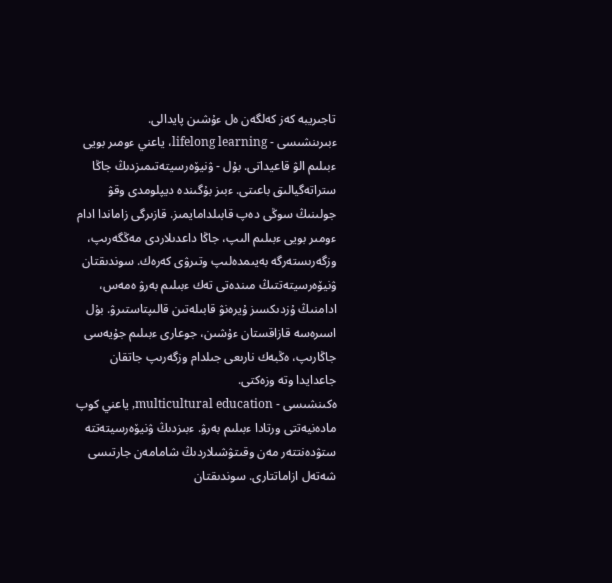تاجىريبە كەز كەلگەن ەل ءۇشىن پايدالى.
ءبىرىنشىسى - lifelong learning، ياعني ءومىر بويى ءبىلىم الۋ قاعيداتى. بۇل - ۋنيۆەرسيتەتىمىزدىڭ جاڭا ستراتەگيالىق باعىتى. ءبىز بۇگىندە ديپلومدى وقۋ جولىنىڭ سوڭى دەپ قابىلدامايمىز. قازىرگى زاماندا ادام ءومىر بويى ءبىلىم الىپ، جاڭا داعدىلاردى مەڭگەرىپ، وزگەرىستەرگە بەيىمدەلىپ وتىرۋى كەرەك. سوندىقتان ۋنيۆەرسيتەتتىڭ مىندەتى تەك ءبىلىم بەرۋ ەمەس، ادامنىڭ ۇزدىكسىز ۇيرەنۋ قابىلەتىن قالىپتاستىرۋ. بۇل اسىرەسە قازاقستان ءۇشىن، جوعارى ءبىلىم جۇيەسى جاڭارىپ، ەڭبەك نارىعى جىلدام وزگەرىپ جاتقان جاعدايدا وتە وزەكتى.
ەكىنشىسى - multicultural education, ياعني كوپ مادەنيەتتى ورتادا ءبىلىم بەرۋ. ءبىزدىڭ ۋنيۆەرسيتەتتە ستۋدەنتتەر مەن وقىتۋشىلاردىڭ شامامەن جارتىسى شەتەل ازاماتتارى. سوندىقتان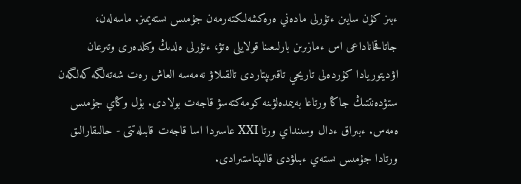ءبىز كۇن سايىن ءتۇرلى مادەني ەرەكشەلىكتەرمەن جۇمىس ىستەيمىز. ماسەلەن، جاتاقحاناداعى اس ءمازىرىن بارلىعىنا قولايلى ەتۋ، ءتۇرلى ەلدىڭ وكىلدەرى وتىرعان اۋديتوريادا كۇردەلى تاريحي تاقىرىپتاردى تالقىلاۋ نەمەسە العاش رەت شەتەلگە كەلگەن ستۋدەنتتىڭ جاڭا ورتاعا بەيىمدەلۋىنە كومەكتەسۋ قاجەت بولادى. بۇل وڭاي جۇمىس ەمەس. ءبىراق ءدال وسىنداي ورتا XXI عاسىردا اسا قاجەت قابىلەتتى - حالىقارالىق ورتادا جۇمىس ىستەي ءبىلۋدى قالىپتاستىرادى.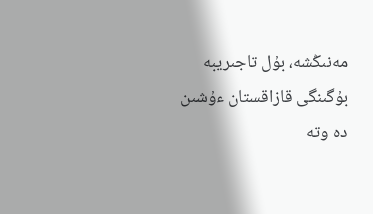مەنىڭشە، بۇل تاجىريبە بۇگىنگى قازاقستان ءۇشىن دە وتە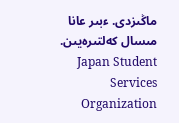ماڭىزدى. ءبىر عانا مىسال كەلتىرەيىن. Japan Student Services Organization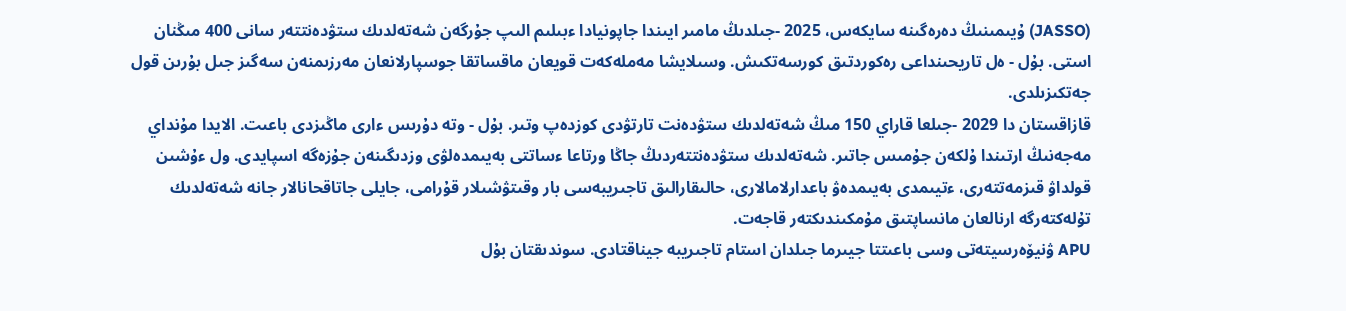(JASSO) ۇيىمىنىڭ دەرەگىنە سايكەس، 2025 -جىلدىڭ مامىر ايىندا جاپونيادا ءبىلىم الىپ جۇرگەن شەتەلدىك ستۋدەنتتەر سانى 400 مىڭنان استى. بۇل - ەل تاريحىنداعى رەكوردتىق كورسەتكىش. وسىلايشا مەملەكەت قويعان ماقساتقا جوسپارلانعان مەرزىمنەن سەگىز جىل بۇرىن قول جەتكىزىلدى.
قازاقستان دا 2029 -جىلعا قاراي 150 مىڭ شەتەلدىك ستۋدەنت تارتۋدى كوزدەپ وتىر. بۇل - وتە دۇرىس ءارى ماڭىزدى باعىت. الايدا مۇنداي مەجەنىڭ ارتىندا ۇلكەن جۇمىس جاتىر. شەتەلدىك ستۋدەنتتەردىڭ جاڭا ورتاعا ءساتتى بەيىمدەلۋى وزدىگىنەن جۇزەگە اسپايدى. ول ءۇشىن قولداۋ قىزمەتتەرى، ءتيىمدى بەيىمدەۋ باعدارلامالارى، حالىقارالىق تاجىريبەسى بار وقىتۋشىلار قۇرامى، جايلى جاتاقحانالار جانە شەتەلدىك تۇلەكتەرگە ارنالعان مانساپتىق مۇمكىندىكتەر قاجەت.
APU ۋنيۆەرسيتەتى وسى باعىتتا جيىرما جىلدان استام تاجىريبە جيناقتادى. سوندىقتان بۇل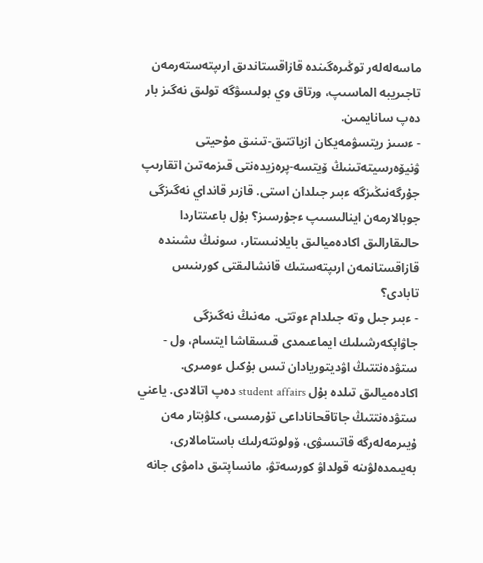ماسەلەلەر توڭىرەگىندە قازاقستاندىق ارىپتەستەرمەن تاجىريبە الماسىپ، ورتاق وي بولىسۋگە تولىق نەگىز بار دەپ سانايمىن.
- ءسىز ريتسۋمەيكان ازياتتىق-تىنىق مۇحيتى ۋنيۆەرسيتەتىنىڭ ۆيتسە-پرەزيدەنتى قىزمەتىن اتقارىپ جۇرگەنىڭىزگە ءبىر جىلدان استى. قازىر قانداي نەگىزگى جوبالارمەن اينالىسىپ ءجۇرسىز؟ بۇل باعىتتاردا حالىقارالىق اكادەميالىق بايلانىستار، سونىڭ ىشىندە قازاقستانمەن ارىپتەستىك قانشالىقتى كورىنىس تابادى؟
- ءبىر جىل وتە جىلدام ءوتتى. مەنىڭ نەگىزگى جاۋاپكەرشىلىك ايماعىمدى قىسقاشا ايتسام، ول - ستۋدەنتتىڭ اۋديتوريادان تىس بۇكىل ءومىرى. اكادەميالىق تىلدە بۇل student affairs دەپ اتالادى. ياعني ستۋدەنتتىڭ جاتاقحاناداعى تۇرمىسى، كلۋبتار مەن ۇيىرمەلەرگە قاتىسۋى، ۆولونتەرلىك باستامالارى، بەيىمدەلۋىنە قولداۋ كورسەتۋ، مانساپتىق دامۋى جانە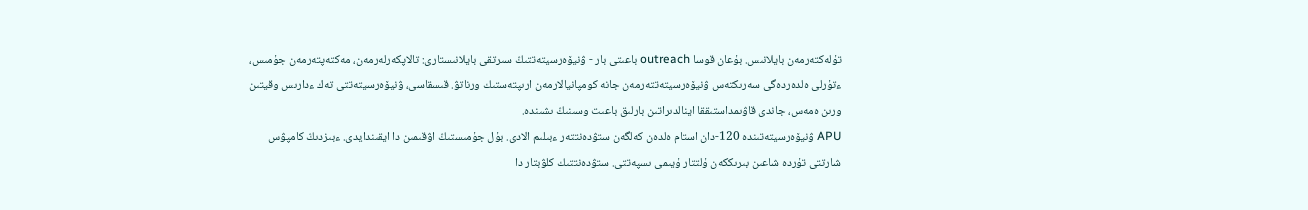تۇلەكتەرمەن بايلانىس. بۇعان قوسا outreach باعىتى بار - ۋنيۆەرسيتەتتىڭ سىرتقى بايلانىستارى: تالاپكەرلەرمەن، مەكتەپتەرمەن جۇمىس، ءتۇرلى ەلدەردەگى سەرىكتەس ۋنيۆەرسيتەتتەرمەن جانە كومپانيالارمەن ارىپتەستىك ورناتۋ. قىسقاسى، ۋنيۆەرسيتەتتى تەك ءدارىس وقيتىن ورىن ەمەس، جاندى قاۋىمداستىققا اينالدىراتىن بارلىق باعىت وسىنىڭ ىشىندە.
APU ۋنيۆەرسيتەتىندە 120-دان استام ەلدەن كەلگەن ستۋدەنتتەر ءبىلىم الادى. بۇل جۇمىستىڭ اۋقىمىن دا ايقىندايدى. ءبىزدىڭ كامپۋس شارتتى تۇردە شاعىن بىرىككەن ۇلتتار ۇيىمى ىسپەتتى. ستۋدەنتتىك كلۋبتار دا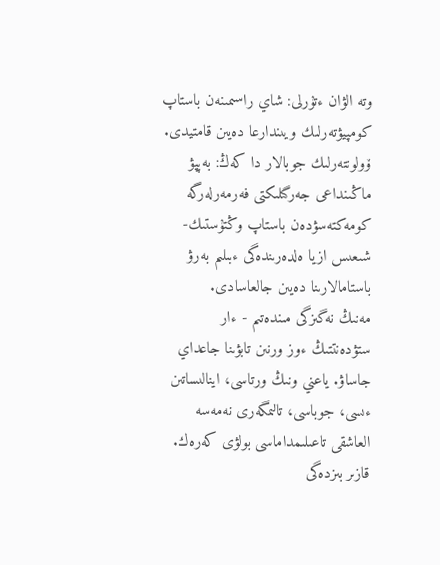وتە الۋان ءتۇرلى: شاي راسىمىنەن باستاپ كومپيۋتەرلىك ويىندارعا دەيىن قامتيدى. ۆولونتەرلىك جوبالار دا كەڭ: بەپپۋ ماڭىنداعى جەرگىلىكتى فەرمەرلەرگە كومەكتەسۋدەن باستاپ وڭتۇستىك- شىعىس ازيا ەلدەرىندەگى ءبىلىم بەرۋ باستامالارىنا دەيىن جالعاسادى.
مەنىڭ نەگىزگى مىندەتىم - ءار ستۋدەنتتىڭ ءوز ورنىن تابۋىنا جاعداي جاساۋ. ياعني ونىڭ ورتاسى، اينالىساتىن ءىسى، جوباسى، تالىمگەرى نەمەسە العاشقى تاعىلىمداماسى بولۋى كەرەك. قازىر بىزدەگى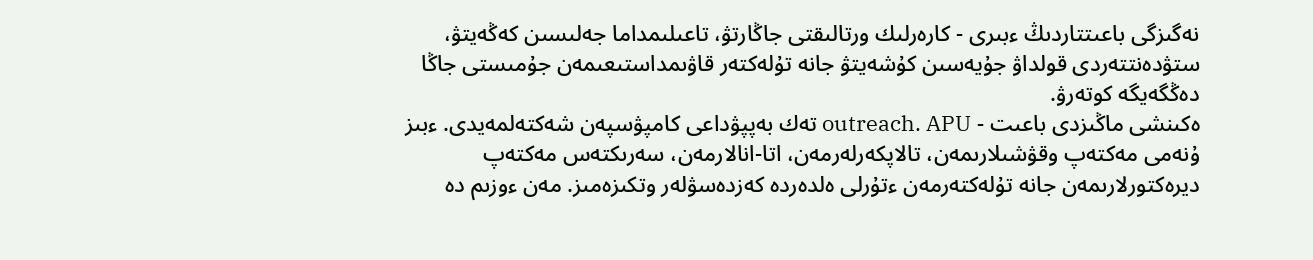نەگىزگى باعىتتاردىڭ ءبىرى - كارەرلىك ورتالىقتى جاڭارتۋ، تاعىلىمداما جەلىسىن كەڭەيتۋ، ستۋدەنتتەردى قولداۋ جۇيەسىن كۇشەيتۋ جانە تۇلەكتەر قاۋىمداستىعىمەن جۇمىستى جاڭا دەڭگەيگە كوتەرۋ.
ەكىنشى ماڭىزدى باعىت - outreach. APU تەك بەپپۋداعى كامپۋسپەن شەكتەلمەيدى. ءبىز ۇنەمى مەكتەپ وقۋشىلارىمەن، تالاپكەرلەرمەن، اتا-انالارمەن، سەرىكتەس مەكتەپ ديرەكتورلارىمەن جانە تۇلەكتەرمەن ءتۇرلى ەلدەردە كەزدەسۋلەر وتكىزەمىز. مەن ءوزىم دە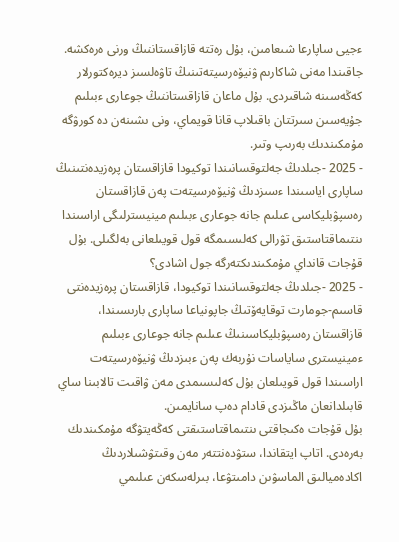ءجيى ساپارعا شىعامىن، بۇل رەتتە قازاقستاننىڭ ورنى ەرەكشە. جاقىندا مەنى شاكارىم ۋنيۆەرسيتەتىنىڭ تاۋەلسىز ديرەكتورلار كەڭەسىنە شاقىردى. بۇل ماعان قازاقستاننىڭ جوعارى ءبىلىم جۇيەسىن سىرتتان باقىلاپ قانا قويماي، ونى ىشىنەن دە كورۋگە مۇمكىندىك بەرىپ وتىر.
- 2025 -جىلدىڭ جەلتوقسانىندا توكيودا قازاقستان پرەزيدەنتىنىڭ ساپارى اياسىندا ءسىزدىڭ ۋنيۆەرسيتەت پەن قازاقستان رەسپۋبليكاسى عىلىم جانە جوعارى ءبىلىم مينيسترلىگى اراسىندا ىنتىماقتاستىق تۋرالى كەلىسىمگە قول قويىلعانى بەلگىلى. بۇل قۇجات قانداي مۇمكىندىكتەرگە جول اشادى؟
- 2025 -جىلدىڭ جەلتوقسانىندا توكيودا، قازاقستان پرەزيدەنتى قاسىم-جومارت توقايەۆتىڭ جاپونياعا ساپارى بارىسىندا، قازاقستان رەسپۋبليكاسىنىڭ عىلىم جانە جوعارى ءبىلىم ءمينيسترى ساياسات نۇربەك پەن ءبىزدىڭ ۋنيۆەرسيتەت اراسىندا قول قويىلعان بۇل كەلىسىمدى مەن ۋاقىت تالابىنا ساي قابىلدانعان ماڭىزدى قادام دەپ سانايمىن.
بۇل قۇجات ەكىجاقتى ىنتىماقتاستىقتى كەڭەيتۋگە مۇمكىندىك بەرەدى. اتاپ ايتقاندا، ستۋدەنتتەر مەن وقىتۋشىلاردىڭ اكادەميالىق الماسۋىن دامىتۋعا، بىرلەسكەن عىلىمي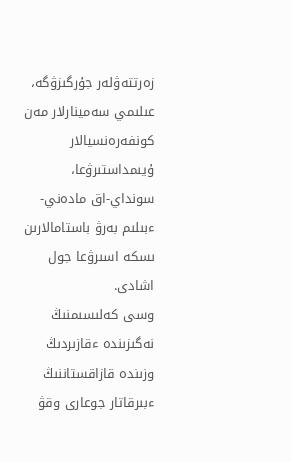زەرتتەۋلەر جۇرگىزۋگە، عىلىمي سەمينارلار مەن كونفەرەنسيالار ۇيىمداستىرۋعا، سونداي-اق مادەني-ءبىلىم بەرۋ باستامالارىن ىسكە اسىرۋعا جول اشادى.
وسى كەلىسىمنىڭ نەگىزىندە ءقازىردىڭ وزىندە قازاقستاننىڭ ءبىرقاتار جوعارى وقۋ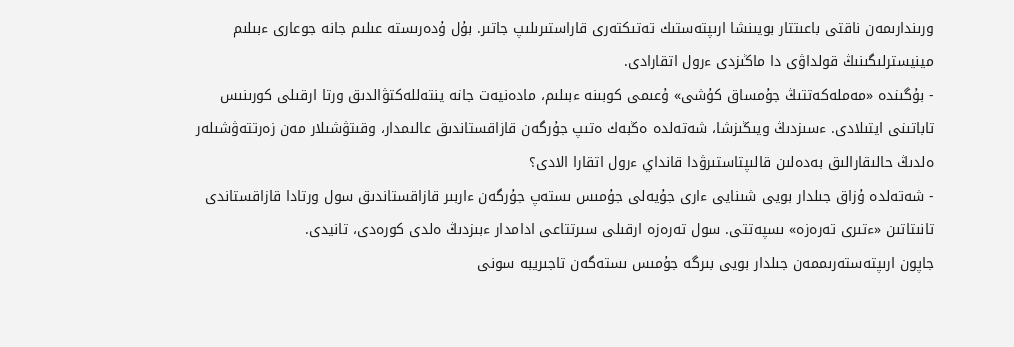ورىندارىمەن ناقتى باعىتتار بويىنشا ارىپتەستىك تەتىكتەرى قاراستىرىلىپ جاتىر. بۇل ۇدەرىستە عىلىم جانە جوعارى ءبىلىم مينيسترلىگىنىڭ قولداۋى دا ماڭىزدى ءرول اتقارادى.
- بۇگىندە «مەملەكەتتىڭ جۇمساق كۇشى» ۇعىمى كوبىنە ءبىلىم، مادەنيەت جانە ينتەللەكتۋالدىق ورتا ارقىلى كورىنىس تاباتىنى ايتىلادى. ءسىزدىڭ ويىڭىزشا، شەتەلدە ەڭبەك ەتىپ جۇرگەن قازاقستاندىق عالىمدار، وقىتۋشىلار مەن زەرتتەۋشىلەر ەلدىڭ حالىقارالىق بەدەلىن قالىپتاستىرۋدا قانداي ءرول اتقارا الادى؟
- شەتەلدە ۇزاق جىلدار بويى شىنايى ءارى جۇيەلى جۇمىس ىستەپ جۇرگەن ءاربىر قازاقستاندىق سول ورتادا قازاقستاندى تانىتاتىن «ءتىرى تەرەزە» ىسپەتتى. سول تەرەزە ارقىلى سىرتتاعى ادامدار ءبىزدىڭ ەلدى كورەدى، تانيدى.
جاپون ارىپتەستەرىممەن جىلدار بويى بىرگە جۇمىس ىستەگەن تاجىريبە سونى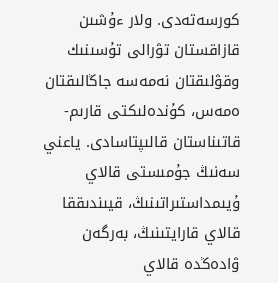كورسەتەدى. ولار ءۇشىن قازاقستان تۋرالى تۇسىنىك وقۋلىقتان نەمەسە جاڭالىقتان ەمەس، كۇندەلىكتى قارىم-قاتىناستان قالىپتاسادى. ياعني سەنىڭ جۇمىستى قالاي ۇيىمداستىراتىنىڭ، قيىندىققا قالاي قارايتىنىڭ، بەرگەن ۋادەڭدە قالاي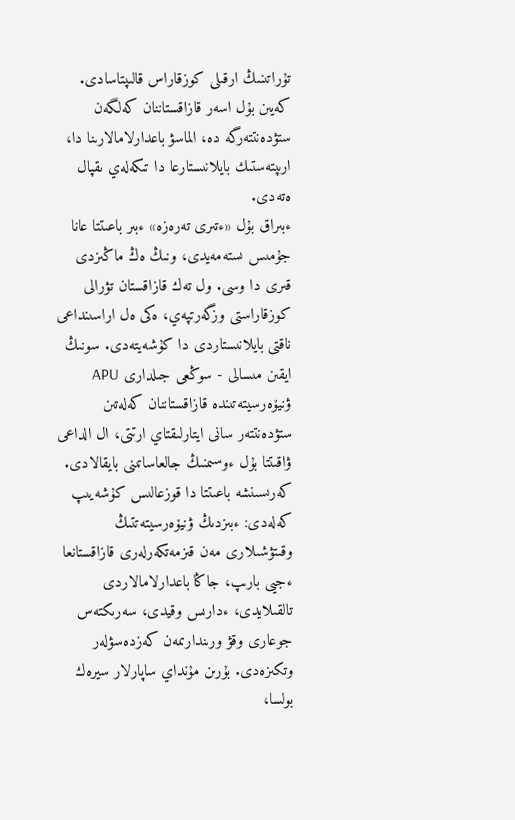تۇراتىنىڭ ارقىلى كوزقاراس قالىپتاسادى. كەيىن بۇل اسەر قازاقستاننان كەلگەن ستۋدەنتتەرگە دە، الماسۋ باعدارلامالارىنا دا، ارىپتەستىك بايلانىستارعا دا تىكەلەي ىقپال ەتەدى.
ءبىراق بۇل «ءتىرى تەرەزە» ءبىر باعىتتا عانا جۇمىس ىستەمەيدى، ونىڭ ەڭ ماڭىزدى قىرى دا وسى. ول تەك قازاقستان تۋرالى كوزقاراستى وزگەرتپەي، ەكى ەل اراسىنداعى ناقتى بايلانىستاردى دا كۇشەيتەدى. سونىڭ ايقىن مىسالى - سوڭعى جىلدارى APU ۋنيۆەرسيتەتىندە قازاقستاننان كەلەتىن ستۋدەنتتەر سانى ايتارلىقتاي ارتتى، ال الداعى ۋاقىتتا بۇل ءوسىمنىڭ جالعاساتىنى بايقالادى. كەرىسىنشە باعىتتا دا قوزعالىس كۇشەيىپ كەلەدى: ءبىزدىڭ ۋنيۆەرسيتەتتىڭ وقىتۋشىلارى مەن قىزمەتكەرلەرى قازاقستانعا ءجيى بارىپ، جاڭا باعدارلامالاردى تالقىلايدى، ءدارىس وقيدى، سەرىكتەس جوعارى وقۋ ورىندارىمەن كەزدەسۋلەر وتكىزەدى. بۇرىن مۇنداي ساپارلار سيرەك بولسا،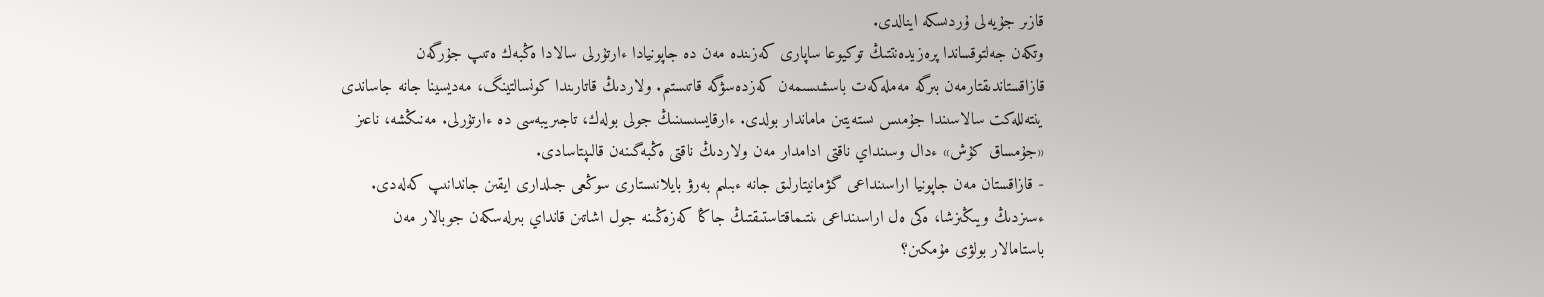قازىر جۇيەلى ۇردىسكە اينالدى.
وتكەن جەلتوقساندا پرەزيدەنتتىڭ توكيوعا ساپارى كەزىندە مەن دە جاپونيادا ءارتۇرلى سالادا ەڭبەك ەتىپ جۇرگەن قازاقستاندىقتارمەن بىرگە مەملەكەت باسشىسىمەن كەزدەسۋگە قاتىستىم. ولاردىڭ قاتارىندا كونسالتينگ، مەديسينا جانە جاساندى ينتەللەكت سالاسىندا جۇمىس ىستەيتىن ماماندار بولدى. ءارقايسىسىنىڭ جولى بولەك، تاجىريبەسى دە ءارتۇرلى. مەنىڭشە، ناعىز «جۇمساق كۇش» ءدال وسىنداي ناقتى ادامدار مەن ولاردىڭ ناقتى ەڭبەگىنەن قالىپتاسادى.
- قازاقستان مەن جاپونيا اراسىنداعى گۋمانيتارلىق جانە ءبىلىم بەرۋ بايلانىستارى سوڭعى جىلدارى ايقىن جاندانىپ كەلەدى. ءسىزدىڭ ويىڭىزشا، ەكى ەل اراسىنداعى ىنتىماقتاستىقتىڭ جاڭا كەزەڭىنە جول اشاتىن قانداي بىرلەسكەن جوبالار مەن باستامالار بولۋى مۇمكىن؟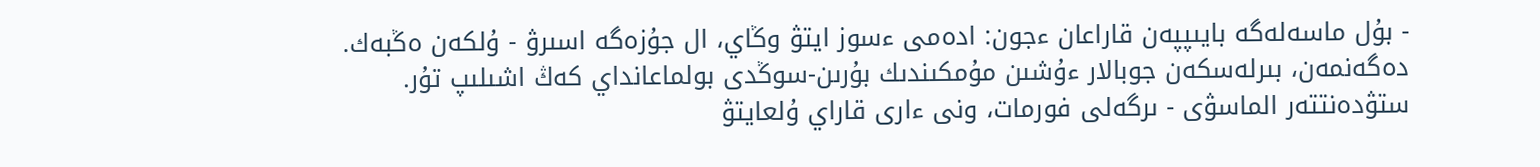- بۇل ماسەلەگە بايىپپەن قاراعان ءجون: ادەمى ءسوز ايتۋ وڭاي، ال جۇزەگە اسىرۋ - ۇلكەن ەڭبەك. دەگەنمەن، بىرلەسكەن جوبالار ءۇشىن مۇمكىندىك بۇرىن-سوڭدى بولماعانداي كەڭ اشىلىپ تۇر. ستۋدەنتتەر الماسۋى - ىرگەلى فورمات، ونى ءارى قاراي ۇلعايتۋ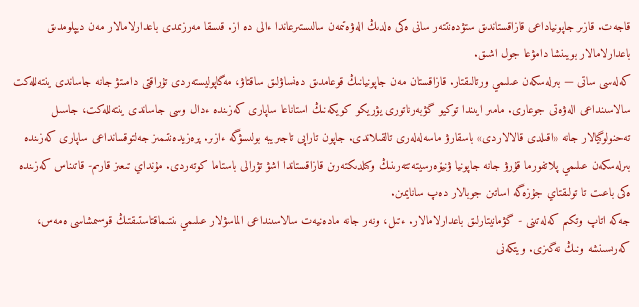قاجەت. قازىر جاپونياداعى قازاقستاندىق ستۋدەنتتەر سانى ەكى ەلدىڭ الەۋەتىمەن سالىستىرعاندا ءالى دە از. قىسقا مەرزىمدى باعدارلامالار مەن ديپلومدىق باعدارلامالار بويىنشا دامۋعا جول اشىق.
كەلەسى ساتى — بىرلەسكەن عىلىمي ورتالىقتار. قازاقستان مەن جاپونيانىڭ قوعامدىق دەنساۋلىق ساقتاۋ، مەگاپوليستەردى تۇراقتى دامىتۋ جانە جاساندى ينتەللەكت سالاسىنداعى الەۋەتى جوعارى. مامىر ايىندا توكيو گۋبەرناتورى يۋريكو كويكەنىڭ استاناعا ساپارى كەزىندە ءدال وسى جاساندى ينتەللەكت، جاسىل تەحنولوگيالار جانە «اقىلدى قالالاردى» باسقارۋ ماسەلەلەرى تالقىلاندى. جاپون تاراپى تاجىريبە بولىسۋگە ءازىر. پرەزيدەنتىمىز جەلتوقسانداعى ساپارى كەزىندە بىرلەسكەن عىلىمي پلاتفورما قۇرۋ جانە جاپونيا ۋنيۆەرسيتەتتەرىنىڭ وكىلدىكتەرىن قازاقستاندا اشۋ تۋرالى باستاما كوتەردى. مۇنداي تىعىز قارىم- قاتىناس كەزىندە ەكى باعىت تا تولىقتاي جۇزەگە اساتىن جوبالار دەپ سانايمىن.
جەكە اتاپ وتكىم كەلەتىنى - گۋمانيتارلىق باعدارلامالار. ءتىل، ونەر جانە مادەنيەت سالاسىنداعى الماسۋلار عىلىمي ىنتىماقتاستىقتىڭ قوسىمشاسى ەمەس، كەرىسىنشە ونىڭ نەگىزى. ويتكەنى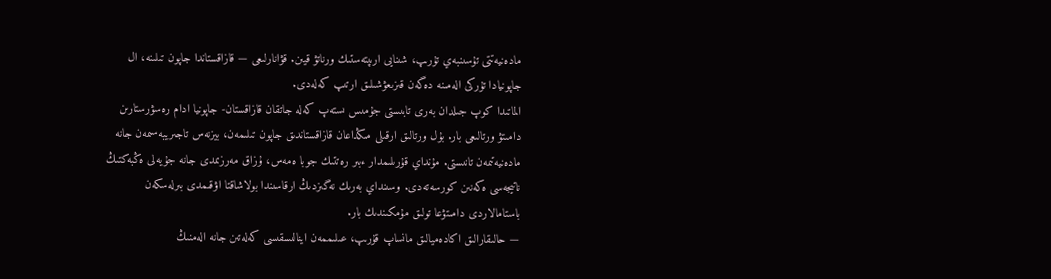مادەنيەتتى تۇسىنبەي تۇرىپ، شىنايى ارىپتەستىك ورناتۋ قيىن. قۋانارلىعى — قازاقستاندا جاپون تىلىنە، ال جاپونيادا تۇركى الەمىنە دەگەن قىزىعۋشىلىق ارتىپ كەلەدى.
الماتىدا كوپ جىلدان بەرى تابىستى جۇمىس ىستەپ كەلە جاتقان قازاقستان- جاپونيا ادام رەسۋرستارىن دامىتۋ ورتالىعى بار. بۇل ورتالىق ارقىلى مىڭداعان قازاقستاندىق جاپون تىلىمەن، بيزنەس تاجىريبەسىمەن جانە مادەنيەتىمەن تانىستى. مۇنداي قۇرىلىمدار ءبىر رەتتىك جوبا ەمەس، ۇزاق مەرزىمدى جانە جۇيەلى ەڭبەكتىڭ ناتيجەسى ەكەنىن كورسەتەدى. وسىنداي بەرىك نەگىزدىڭ ارقاسىندا بولاشاقتا اۋقىمدى بىرلەسكەن باستامالاردى دامىتۋعا تولىق مۇمكىندىك بار.
— حالىقارالىق اكادەميالىق مانساپ قۇرىپ، عىلىممەن اينالىسقىسى كەلەتىن جانە الەمنىڭ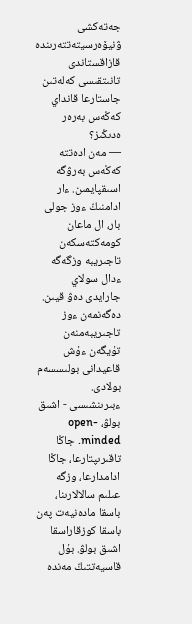جەتەكشى ۋنيۆەرسيتەتتەرىندە قازاقستاندى تانىتقىسى كەلەتىن جاستارعا قانداي كەڭەس بەرەر ەدىڭىز؟
— مەن ادەتتە كەڭەس بەرۋگە اسىقپايمىن. ءار ادامنىڭ ءوز جولى بار، ال ماعان كومەكتەسكەن تاجىريبە وزگەگە ءدال سولاي جارايدى دەۋ قيىن. دەگەنمەن ءوز تاجىريبەمنەن تۇيگەن ءۇش قاعيدانى بولىسسەم بولادى.
ءبىرىنشىسى - اشىق بولۋ، open-minded. جاڭا تاقىرىپتارعا، جاڭا ادامدارعا، وزگە عىلىم سالالارىنا، باسقا مادەنيەت پەن باسقا كوزقاراسقا اشىق بولۋ. بۇل قاسيەتتىڭ مەندە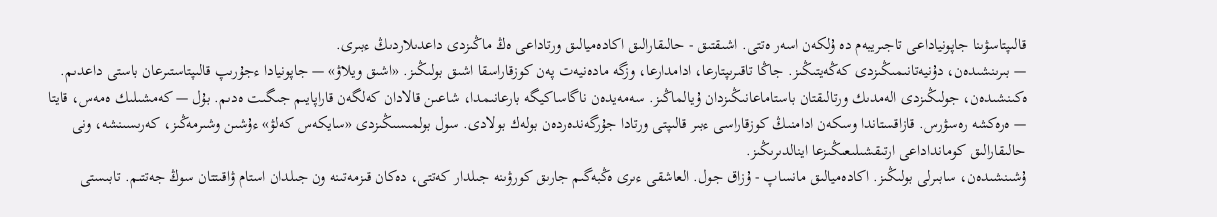قالىپتاسۋىنا جاپونياداعى تاجىريبەم دە ۇلكەن اسەر ەتتى. اشىقتىق - حالىقارالىق اكادەميالىق ورتاداعى ەڭ ماڭىزدى داعدىلاردىڭ ءبىرى.
— بىرىنشىدەن، دۇنيەتانىمىڭىزدى كەڭەيتىڭىز. جاڭا تاقىرىپتارعا، ادامدارعا، وزگە مادەنيەت پەن كوزقاراسقا اشىق بولىڭىز. «اشىق ويلاۋ» — جاپونيادا ءجۇرىپ قالىپتاستىرعان باستى داعدىم.
ەكىنشىدەن، جولىڭىزدى الەمدىك ورتالىقتان باستاماعانىڭىزدان ۇيالماڭىز. سەمەيدەن ناگاساكيگە بارعانىمدا، شاعىن قالادان كەلگەن قاراپايىم جىگىت ەدىم. بۇل — كەمشىلىك ەمەس، قايتا — ەرەكشە رەسۋرس. قازاقستاندا وسكەن ادامنىڭ كوزقاراسى ءبىر قالىپتى ورتادا جۇرگەندەردەن بولەك بولادى. سول بولمىسىڭىزدى «سايكەس كەلۋ» ءۇشىن وشىرمەڭىز، كەرىسىنشە، ونى حالىقارالىق كومانداداعى ارتىقشىلىعىڭىزعا اينالدىرىڭىز.
ۇشىنشىدەن، سابىرلى بولىڭىز. اكادەميالىق مانساپ - ۇزاق جول. العاشقى ءىرى ەڭبەگىم جارىق كورۋىنە جىلدار كەتتى، دەكان قىزمەتىنە ون جىلدان استام ۋاقىتتان سوڭ جەتتىم. تابىستى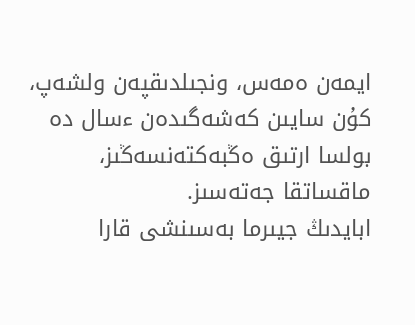ايمەن ەمەس، ونجىلدىقپەن ولشەپ، كۇن سايىن كەشەگىدەن ءسال دە بولسا ارتىق ەڭبەكتەنسەڭىز، ماقساتقا جەتەسىز.
ابايدىڭ جيىرما بەسىنشى قارا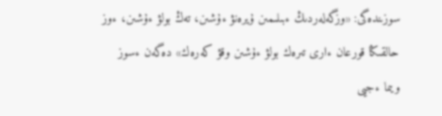سوزىندەگى: «وزگەلەردىڭ ءبىلىمىن ۇيرەنۋ ءۇشىن، تەڭ بولۋ ءۇشىن، ءوز حالقىڭا قورعان ءارى تىرەك بولۋ ءۇشىن وقۋ كەرەك» دەگەن ءسوز ويىما ءجيى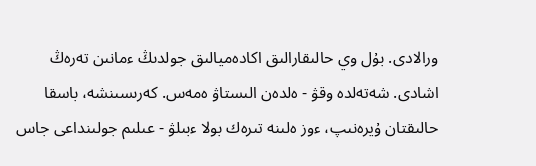ورالادى. بۇل وي حالىقارالىق اكادەميالىق جولدىڭ ءمانىن تەرەڭ اشادى. شەتەلدە وقۋ - ەلدەن الىستاۋ ەمەس. كەرىسىنشە، باسقا حالىقتان ۇيرەنىپ، ءوز ەلىنە تىرەك بولا ءبىلۋ - عىلىم جولىنداعى جاس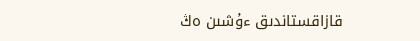قازاقستاندىق ءۇشىن ەڭ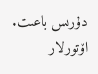دۇرىس باعىت.
اۆتورلار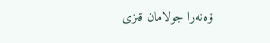ۆەنەرا جولامان قىزى